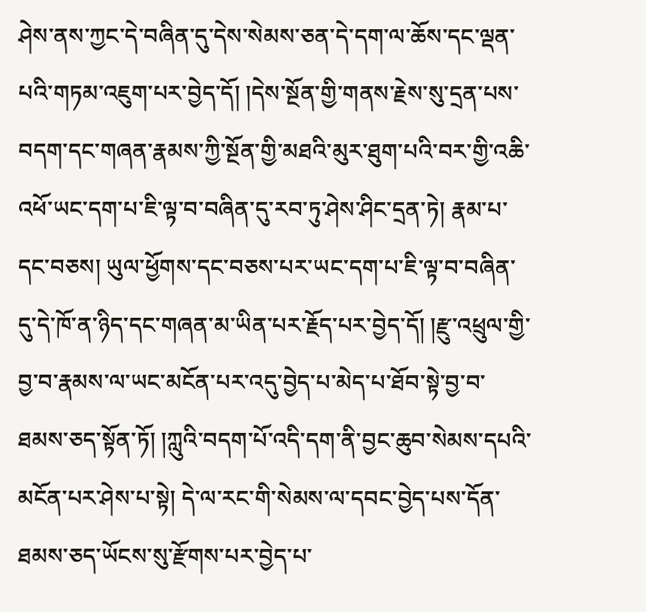ཤེས་ནས་ཀྱང་དེ་བཞིན་དུ་དེས་སེམས་ཅན་དེ་དག་ལ་ཆོས་དང་ལྡན་པའི་གཏམ་འཇུག་པར་བྱེད་དོ། །དེས་སྔོན་གྱི་གནས་རྗེས་སུ་དྲན་པས་བདག་དང་གཞན་རྣམས་ཀྱི་སྔོན་གྱི་མཐའི་མུར་ཐུག་པའི་བར་གྱི་འཆི་འཕོ་ཡང་དག་པ་ཇི་ལྟ་བ་བཞིན་དུ་རབ་ཏུ་ཤེས་ཤིང་དྲན་ཏེ། རྣམ་པ་དང་བཅས། ཡུལ་ཕྱོགས་དང་བཅས་པར་ཡང་དག་པ་ཇི་ལྟ་བ་བཞིན་དུ་དེ་ཁོ་ན་ཉིད་དང་གཞན་མ་ཡིན་པར་རྗོད་པར་བྱེད་དོ། །རྫུ་འཕྲུལ་གྱི་བྱ་བ་རྣམས་ལ་ཡང་མངོན་པར་འདུ་བྱེད་པ་མེད་པ་ཐོབ་སྟེ་བྱ་བ་ཐམས་ཅད་སྟོན་ཏོ། །ཀླུའི་བདག་པོ་འདི་དག་ནི་བྱང་ཆུབ་སེམས་དཔའི་མངོན་པར་ཤེས་པ་སྟེ། དེ་ལ་རང་གི་སེམས་ལ་དབང་བྱེད་པས་དོན་ཐམས་ཅད་ཡོངས་སུ་རྫོགས་པར་བྱེད་པ་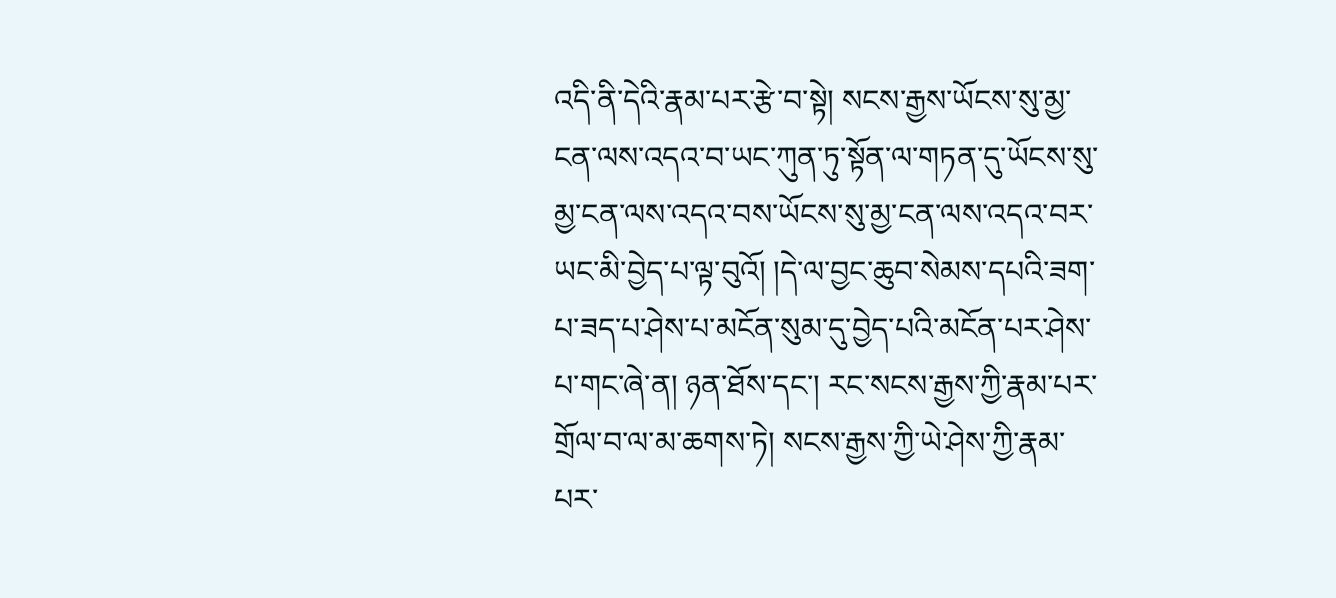འདི་ནི་དེའི་རྣམ་པར་རྩེ་བ་སྟེ། སངས་རྒྱས་ཡོངས་སུ་མྱ་ངན་ལས་འདའ་བ་ཡང་ཀུན་ཏུ་སྟོན་ལ་གཏན་དུ་ཡོངས་སུ་མྱ་ངན་ལས་འདའ་བས་ཡོངས་སུ་མྱ་ངན་ལས་འདའ་བར་ཡང་མི་བྱེད་པ་ལྟ་བུའོ། །དེ་ལ་བྱང་ཆུབ་སེམས་དཔའི་ཟག་པ་ཟད་པ་ཤེས་པ་མངོན་སུམ་དུ་བྱེད་པའི་མངོན་པར་ཤེས་པ་གང་ཞེ་ན། ཉན་ཐོས་དང་། རང་སངས་རྒྱས་ཀྱི་རྣམ་པར་གྲོལ་བ་ལ་མ་ཆགས་ཏེ། སངས་རྒྱས་ཀྱི་ཡེ་ཤེས་ཀྱི་རྣམ་པར་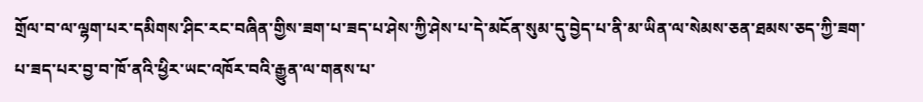གྲོལ་བ་ལ་ལྷག་པར་དམིགས་ཤིང་རང་བཞིན་གྱིས་ཟག་པ་ཟད་པ་ཤེས་ཀྱི་ཤེས་པ་དེ་མངོན་སུམ་དུ་བྱེད་པ་ནི་མ་ཡིན་ལ་སེམས་ཅན་ཐམས་ཅད་ཀྱི་ཟག་པ་ཟད་པར་བྱ་བ་ཁོ་ནའི་ཕྱིར་ཡང་འཁོར་བའི་རྒྱུན་ལ་གནས་པ་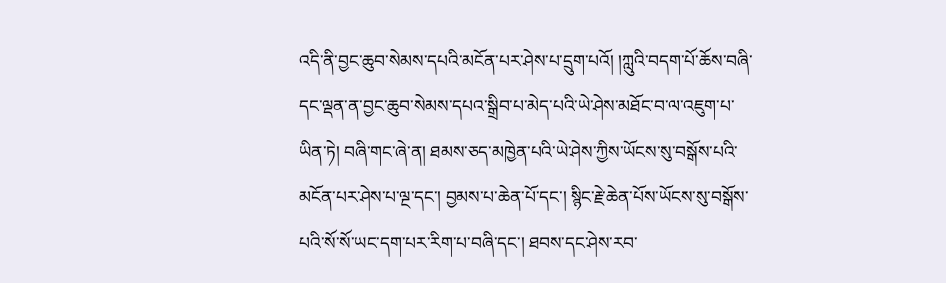འདི་ནི་བྱང་ཆུབ་སེམས་དཔའི་མངོན་པར་ཤེས་པ་དྲུག་པའོ། །ཀླུའི་བདག་པོ་ཆོས་བཞི་དང་ལྡན་ན་བྱང་ཆུབ་སེམས་དཔའ་སྒྲིབ་པ་མེད་པའི་ཡེ་ཤེས་མཐོང་བ་ལ་འཇུག་པ་ཡིན་ཏེ། བཞི་གང་ཞེ་ན། ཐམས་ཅད་མཁྱེན་པའི་ཡེ་ཤེས་ཀྱིས་ཡོངས་སུ་བསྒོས་པའི་མངོན་པར་ཤེས་པ་ལྔ་དང་། བྱམས་པ་ཆེན་པོ་དང་། སྙིང་རྗེ་ཆེན་པོས་ཡོངས་སུ་བསྒོས་པའི་སོ་སོ་ཡང་དག་པར་རིག་པ་བཞི་དང་། ཐབས་དང་ཤེས་རབ་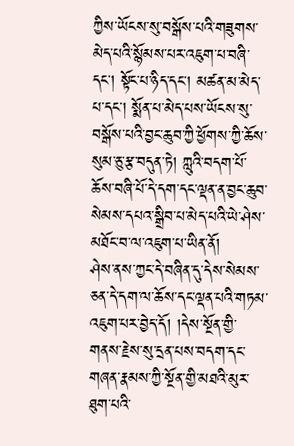ཀྱིས་ཡོངས་སུ་བསྒོས་པའི་གཟུགས་མེད་པའི་སྙོམས་པར་འཇུག་པ་བཞི་དང་། སྟོང་པ་ཉིད་དང་། མཚན་མ་མེད་པ་དང་། སྨོན་པ་མེད་པས་ཡོངས་སུ་བསྒོས་པའི་བྱང་ཆུབ་ཀྱི་ཕྱོགས་ཀྱི་ཆོས་སུམ་ཅུ་རྩ་བདུན་ཏེ། ཀླུའི་བདག་པོ་ཆོས་བཞི་པོ་དེ་དག་དང་ལྡན་ན་བྱང་ཆུབ་སེམས་དཔའ་སྒྲིབ་པ་མེད་པའི་ཡེ་ཤེས་མཐོང་བ་ལ་འཇུག་པ་ཡིན་ནོ།
ཤེས་ནས་ཀྱང་དེ་བཞིན་དུ་དེས་སེམས་ཅན་དེ་དག་ལ་ཆོས་དང་ལྡན་པའི་གཏམ་འཇུག་པར་བྱེད་དོ། །དེས་སྔོན་གྱི་གནས་རྗེས་སུ་དྲན་པས་བདག་དང་གཞན་རྣམས་ཀྱི་སྔོན་གྱི་མཐའི་མུར་ཐུག་པའི་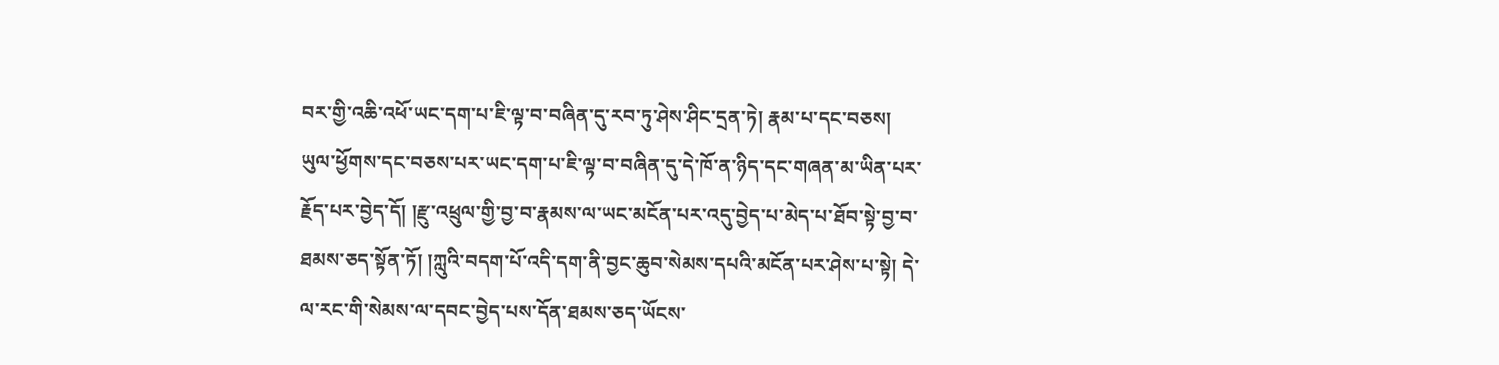བར་གྱི་འཆི་འཕོ་ཡང་དག་པ་ཇི་ལྟ་བ་བཞིན་དུ་རབ་ཏུ་ཤེས་ཤིང་དྲན་ཏེ། རྣམ་པ་དང་བཅས། ཡུལ་ཕྱོགས་དང་བཅས་པར་ཡང་དག་པ་ཇི་ལྟ་བ་བཞིན་དུ་དེ་ཁོ་ན་ཉིད་དང་གཞན་མ་ཡིན་པར་རྗོད་པར་བྱེད་དོ། །རྫུ་འཕྲུལ་གྱི་བྱ་བ་རྣམས་ལ་ཡང་མངོན་པར་འདུ་བྱེད་པ་མེད་པ་ཐོབ་སྟེ་བྱ་བ་ཐམས་ཅད་སྟོན་ཏོ། །ཀླུའི་བདག་པོ་འདི་དག་ནི་བྱང་ཆུབ་སེམས་དཔའི་མངོན་པར་ཤེས་པ་སྟེ། དེ་ལ་རང་གི་སེམས་ལ་དབང་བྱེད་པས་དོན་ཐམས་ཅད་ཡོངས་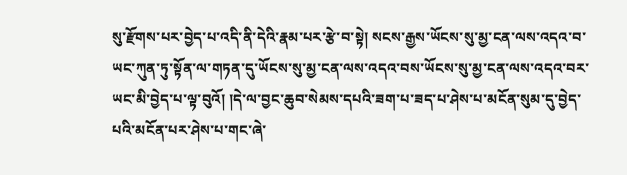སུ་རྫོགས་པར་བྱེད་པ་འདི་ནི་དེའི་རྣམ་པར་རྩེ་བ་སྟེ། སངས་རྒྱས་ཡོངས་སུ་མྱ་ངན་ལས་འདའ་བ་ཡང་ཀུན་ཏུ་སྟོན་ལ་གཏན་དུ་ཡོངས་སུ་མྱ་ངན་ལས་འདའ་བས་ཡོངས་སུ་མྱ་ངན་ལས་འདའ་བར་ཡང་མི་བྱེད་པ་ལྟ་བུའོ། །དེ་ལ་བྱང་ཆུབ་སེམས་དཔའི་ཟག་པ་ཟད་པ་ཤེས་པ་མངོན་སུམ་དུ་བྱེད་པའི་མངོན་པར་ཤེས་པ་གང་ཞེ་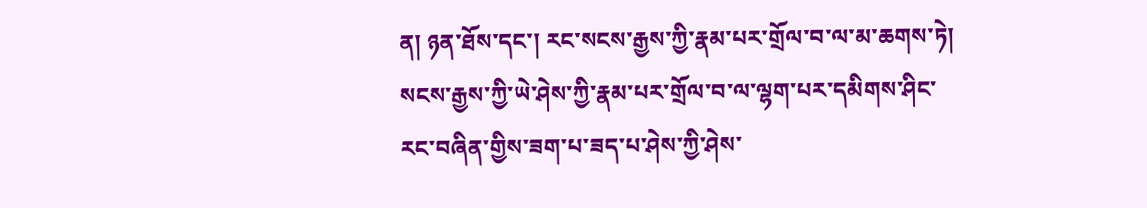ན། ཉན་ཐོས་དང་། རང་སངས་རྒྱས་ཀྱི་རྣམ་པར་གྲོལ་བ་ལ་མ་ཆགས་ཏེ། སངས་རྒྱས་ཀྱི་ཡེ་ཤེས་ཀྱི་རྣམ་པར་གྲོལ་བ་ལ་ལྷག་པར་དམིགས་ཤིང་རང་བཞིན་གྱིས་ཟག་པ་ཟད་པ་ཤེས་ཀྱི་ཤེས་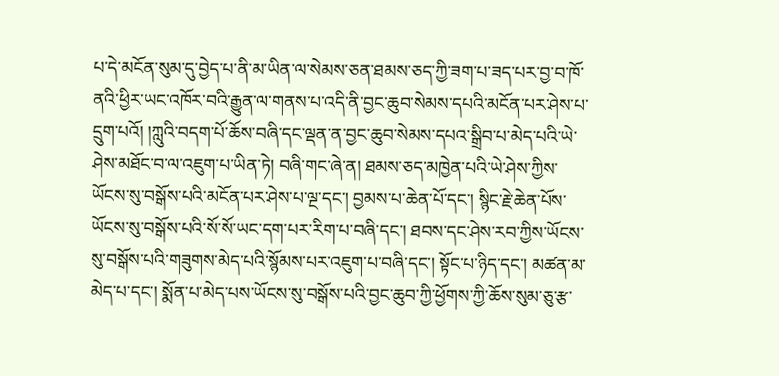པ་དེ་མངོན་སུམ་དུ་བྱེད་པ་ནི་མ་ཡིན་ལ་སེམས་ཅན་ཐམས་ཅད་ཀྱི་ཟག་པ་ཟད་པར་བྱ་བ་ཁོ་ནའི་ཕྱིར་ཡང་འཁོར་བའི་རྒྱུན་ལ་གནས་པ་འདི་ནི་བྱང་ཆུབ་སེམས་དཔའི་མངོན་པར་ཤེས་པ་དྲུག་པའོ། །ཀླུའི་བདག་པོ་ཆོས་བཞི་དང་ལྡན་ན་བྱང་ཆུབ་སེམས་དཔའ་སྒྲིབ་པ་མེད་པའི་ཡེ་ཤེས་མཐོང་བ་ལ་འཇུག་པ་ཡིན་ཏེ། བཞི་གང་ཞེ་ན། ཐམས་ཅད་མཁྱེན་པའི་ཡེ་ཤེས་ཀྱིས་ཡོངས་སུ་བསྒོས་པའི་མངོན་པར་ཤེས་པ་ལྔ་དང་། བྱམས་པ་ཆེན་པོ་དང་། སྙིང་རྗེ་ཆེན་པོས་ཡོངས་སུ་བསྒོས་པའི་སོ་སོ་ཡང་དག་པར་རིག་པ་བཞི་དང་། ཐབས་དང་ཤེས་རབ་ཀྱིས་ཡོངས་སུ་བསྒོས་པའི་གཟུགས་མེད་པའི་སྙོམས་པར་འཇུག་པ་བཞི་དང་། སྟོང་པ་ཉིད་དང་། མཚན་མ་མེད་པ་དང་། སྨོན་པ་མེད་པས་ཡོངས་སུ་བསྒོས་པའི་བྱང་ཆུབ་ཀྱི་ཕྱོགས་ཀྱི་ཆོས་སུམ་ཅུ་རྩ་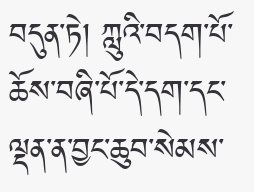བདུན་ཏེ། ཀླུའི་བདག་པོ་ཆོས་བཞི་པོ་དེ་དག་དང་ལྡན་ན་བྱང་ཆུབ་སེམས་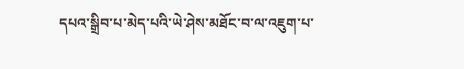དཔའ་སྒྲིབ་པ་མེད་པའི་ཡེ་ཤེས་མཐོང་བ་ལ་འཇུག་པ་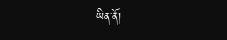ཡིན་ནོ།